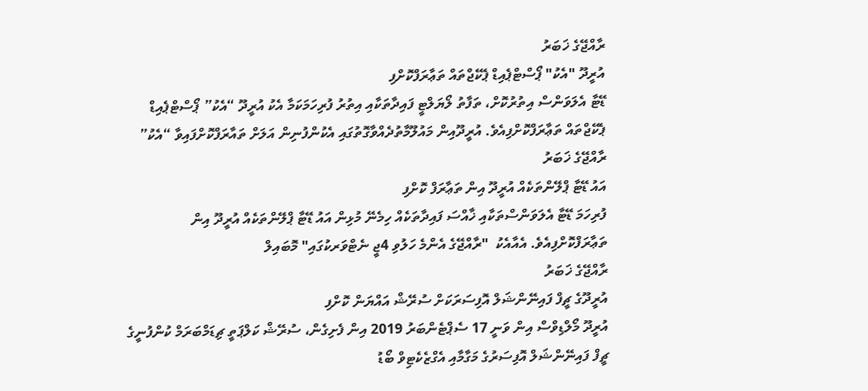ރާއްޖޭގެ ޚަބަރު
އުރީދޫ "އެކު" ޕޯސްޓްޕެއިޑް ޕެކޭޖްތައް ތަޢާރަފްކޮށްފި
ޑޭޓާ އެލަވަންސް އިތުރުކޮށް، ތަފާތު ލޯޔަލްޓީ ފައިދާތަކާއި އިތުރު ފުރިހަމަކަމާ އެކު އުރީދޫ “އެކު” ޕޯސްޓްޕެއިޑް ޕެކޭޖްތައް ތަޢާރަފްކޮށްފިއެވެ. އުރީދޫއިން މައުލޫމާތުދެއްވާގޮތުގައި އެކުންފުނިން އަލަށް ތައާރަފްކޮށްފައިވާ “އެކު”
ރާއްޖޭގެ ޚަބަރު
އައު ޑޭޓާ ޕްލޭންތަކެއް އުރީދޫ އިން ތަޢާރަފް ކޮށްފި
ފުރިހަމަ ޑޭޓާ އެލަވަންސްތަކާއި ޚާއްސަ ފައިދާތަކެއް ހިމެނޭ މުޅިން އައު ޑޭޓާ ޕްލޭންތަކެއް އުރީދޫ އިން ތަޢާރަފްކޮށްފިއެވެ. އެއާއެކު  "ރާއްޖޭގެ އެންމެ ހަލުވި 4ޖީ ނެޓްވަރކުގައި" މޮބައިލް
ރާއްޖޭގެ ޚަބަރު
އުރީދޫގެ ޗީފް ފައިނޭންޝަލް އޮފިސަރަކަށް ސުރޭޝް އައްޔަން ކޮށްފި
އުރީދޫ މޯލްޑިވްސް އިން ވަނީ 17 ސެޕްޓެންބަރު 2019 އިން ފެށިގެން، ސުރޭޝް ކަލްޕަތީ ޗިޑަމްބަރަމް ކުންފުނީގެ ޗީފް ފައިނޭންޝަލް އޮފިސަރުގެ މަގާމާއި އެގްޒެކެޓިވް ބޯޑު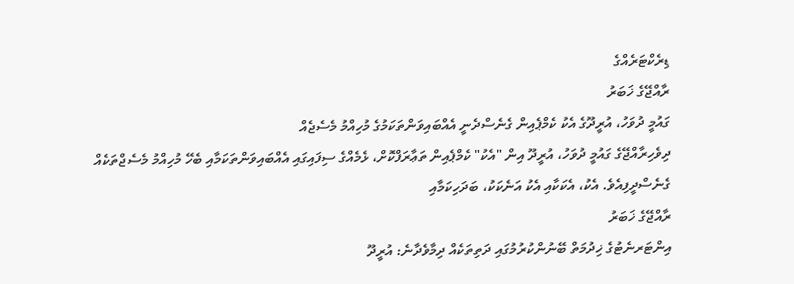ޑިރެކްޓަރެއްގެ
ރާއްޖޭގެ ޚަބަރު
ގައުމީ ދުވަހު، އުރީދޫގެ އެކު ކެމްޕެއިން ގެނެސްދެނީ އެއްބައިވަންތަކަމުގެ މުހިއްމު މެސެޖެއް
ދިވެހިރާއްޖޭގެ ގައުމީ ދުވަހު، އުރީދޫ އިން "އެކު" ކެމްޕެއިން ތަޢާރަފްކޮށް، ޅެމެއްގެ ސިފައިގައި އެއްބައިވަންތަކަމާއި ބެހޭ މުހިއްމު މެސެޖްތަކެއް ގެނެސްދީފިއެވެ. އެކު، އެކަކާއި އެކު އަނެކަކު، ބަދަހިކަމާއި
ރާއްޖޭގެ ޚަބަރު
އިންޓަރނެޓުގެ ޚިދުމަތް ބޭނުންކުރުމުގައި ދަތިތަކެއް ދިމާވެދާނެ: އުރީދޫ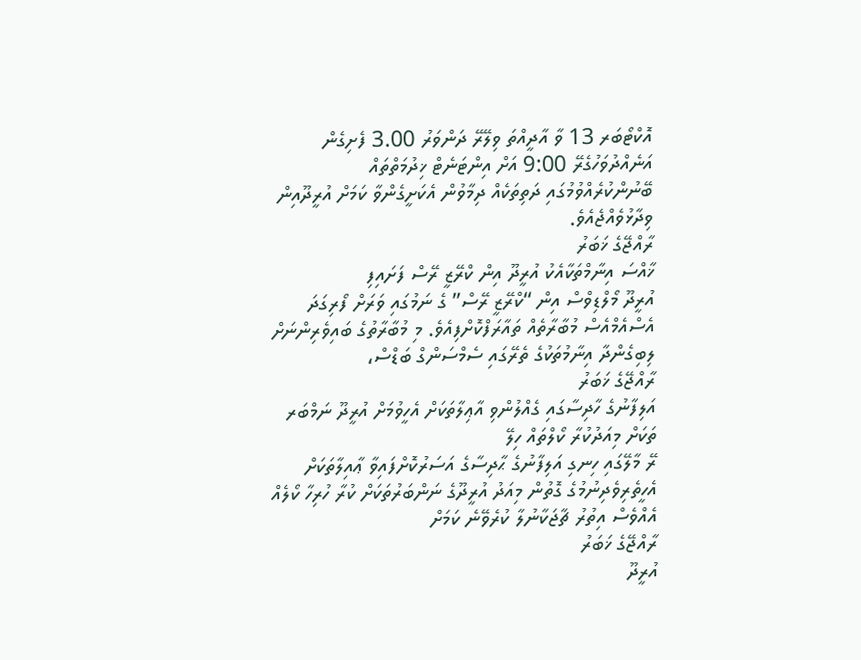އޮކްޓޯބަރ 13 ވާ އާދީއްތަ ވިލޭރޭ ދަންވަރު 3.00 ފެށިގެން އަނެއްދުވަހުގެރޭ 9:00 އަށް އިންޓަނެޓް ޚިދުމަތްތައް ބޭނުންކުރެއްވުމުގައި ދަތިތަކެއް ދިމާވުން އެކަށީގެންވާ ކަމަށް އުރީދޫއިން ވިދާޅުވެއްޖެއެވެ.
ރާއްޖޭގެ ޚަބަރު
ޚާއްސަ އިނާމްތަކާއެކު އުރީދޫ އިން ކްރޭޒީ ރޭސް ފަށައިފި
އުރީދޫ މޯލްޑިވްސް އިން “ކްރޭޒީ ރޭސް” ގެ ނަމުގައި ވަރަށް ފޯރިގަދަ އެސްއެމްއެސް މުބާރާތެއް ތައާރަފްކޮށްފިއެވެ. މި މުބާރާތުގެ ބައިވެރިންނަށް ލިބިގެންދާ އިނާމުތަކުގެ ތެރޭގައި ސެމްސަންގް ބަޑްސް،
ރާއްޖޭގެ ޚަބަރު
އަލިފާނުގެ ހާދިސާގައި ގެއްލުންވި އާޢިލާތަކަށް އެހީވުމަށް އުރީދޫ ނަމްބަރ ތަކަށް މިއަދުކުރާ ކޯލްތައް ހިލޭ
ރޭ މާލޭގައި ހިނގި އަލިފާނުގެ ޙާދިސާގެ އަސަރުކޮށްފައިވާ ޢާއިލާތަކަށް  އެހީތެރިވެދިނުމުގެ ގޮތުން މިއަދު އުރީދޫގެ ނަންބަރުތަކަށް ކުރާ ހުރިހާ ކޯލެއް އެއްވެސް އިތުރު ޗާޖަކާނުލާ ކުރެވޭނެ ކަމަށް
ރާއްޖޭގެ ޚަބަރު
އުރީދޫ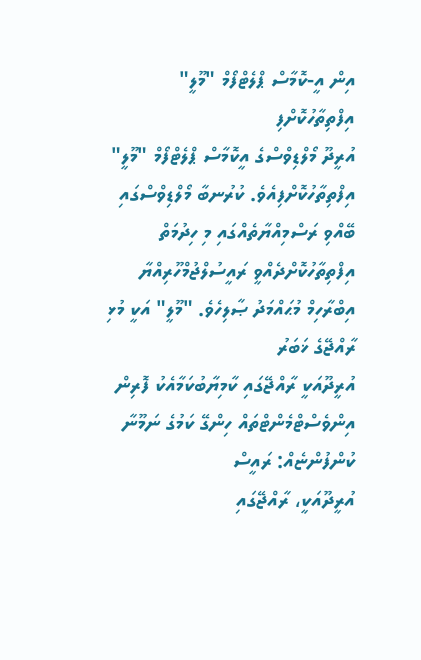އިން އީ-ކޮމާސް ޕްލެޓްފޯމް "މޫލީ" އިފްތިތާހުކޮށްފި
އުރީދޫ މޯލްޑިވްސްގެ އީކޮމާސް ޕްލެޓްފޯމް "މޫލީ" އިފްތިތާހުކޮށްފިއެވެ. ކުރުނބާ މޯލްޑިވްސްގައި ބޭއްވި ރަސްމިއްޔާތެއްގައި މި ހިދުމަތް އިފްތިތާހުކޮށްދެއްވީ ރައީސުލްޖުމްހޫރިއްޔާ އިބްރާހިމް މުޙައްމަދު ޞާލިހެވެ. "މޫލީ" އަކީ މުޅި
ރާއްޖޭގެ ޚަބަރު
އުރީދޫއަކީ ރާއްޖޭގައި ކާމިޔާބުކަމާއެކު ފޮރިން އިންވެސްޓްމެންޓްތައް ހިންގޭ ކަމުގެ ނަމޫނާ ކުންފުންޏެއް: ރައީސް
އުރީދޫއަކީ، ރާއްޖޭގައި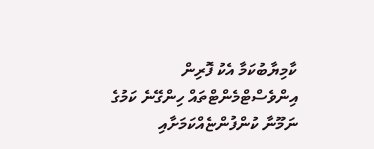ކާމިޔާބުކަމާ އެކު ފޮރިން އިންވެސްޓްމެންޓްތައް ހިންގޭނެ ކަމުގެ ނަމޫނާ ކުންފުންޏެއްކަމަށާއި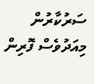ސަރުކާރުން މިއަދުވެސް ފޮރިން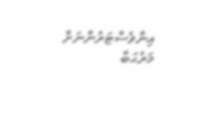އިންވެސްޓަރުންނަށް މަރުޙަބާ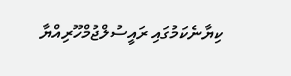ކިޔާނެކަމުގައި ރައީސުލްޖުމްހޫރިއްޔާ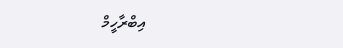އިބްރާހީމް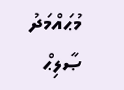މުޙައްމަދު ޞާލިޙް